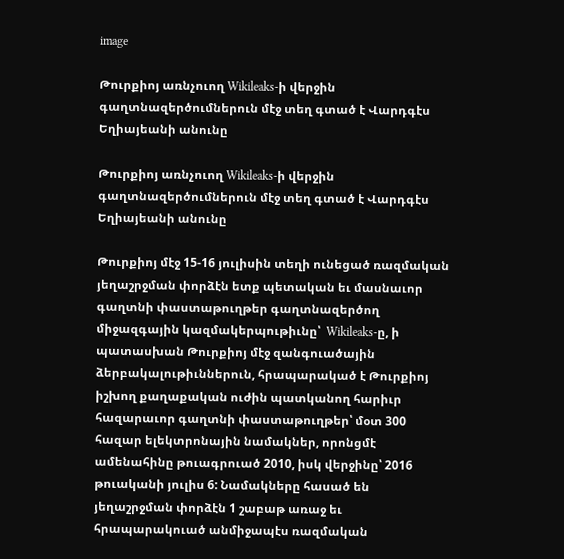image

Թուրքիոյ առնչուող Wikileaks-ի վերջին գաղտնազերծումներուն մէջ տեղ գտած է Վարդգէս Եղիայեանի անունը

Թուրքիոյ առնչուող Wikileaks-ի վերջին գաղտնազերծումներուն մէջ տեղ գտած է Վարդգէս Եղիայեանի անունը

Թուրքիոյ մէջ 15-16 յուլիսին տեղի ունեցած ռազմական յեղաշրջման փորձէն ետք պետական եւ մասնաւոր գաղտնի փաստաթուղթեր գաղտնազերծող միջազգային կազմակերպութիւնը՝  Wikileaks-ը, ի պատասխան Թուրքիոյ մէջ զանգուածային ձերբակալութիւններուն, հրապարակած է Թուրքիոյ իշխող քաղաքական ուժին պատկանող հարիւր հազարաւոր գաղտնի փաստաթուղթեր՝ մօտ 300 հազար ելեկտրոնային նամակներ, որոնցմէ ամենահինը թուագրուած 2010, իսկ վերջինը՝ 2016 թուականի յուլիս 6: Նամակները հասած են յեղաշրջման փորձէն 1 շաբաթ առաջ եւ հրապարակուած անմիջապէս ռազմական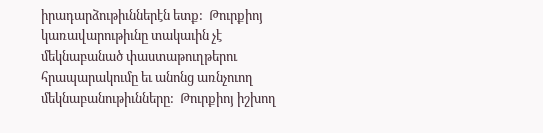իրադարձութիւններէն ետք:  Թուրքիոյ կառավարութիւնը տակաւին չէ մեկնաբանած փաստաթուղթերու հրապարակումը եւ անոնց առնչուող մեկնաբանութիւնները:  Թուրքիոյ իշխող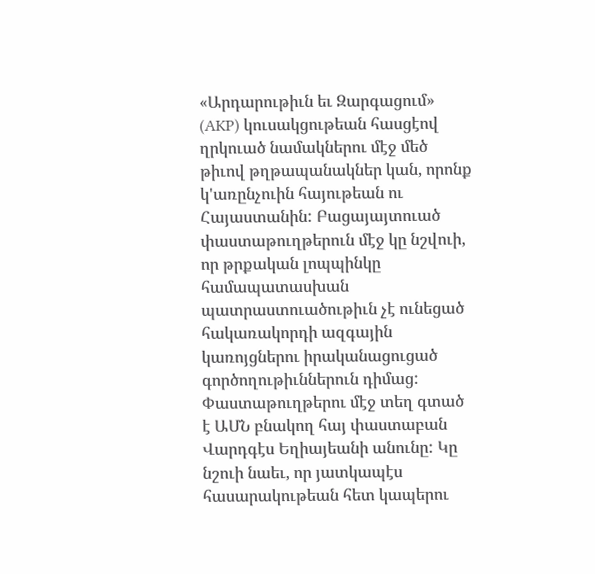«Արդարութիւն եւ Զարգացում» (AKP) կուսակցութեան հասցէով ղրկուած նամակներու մէջ մեծ թիւով թղթապանակներ կան, որոնք կ'առընչուին հայութեան ու Հայաստանին: Բացայայտուած փաստաթուղթերուն մէջ կը նշվուի, որ թրքական լոպպինկը համապատասխան պատրաստուածութիւն չէ ունեցած հակառակորդի ազգային կառոյցներու իրականացուցած գործողութիւններուն դիմաց: Փաստաթուղթերու մէջ տեղ գտած է ԱՄՆ բնակող հայ փաստաբան Վարդգէս Եղիայեանի անունը: Կը նշուի նաեւ, որ յատկապէս հասարակութեան հետ կապերու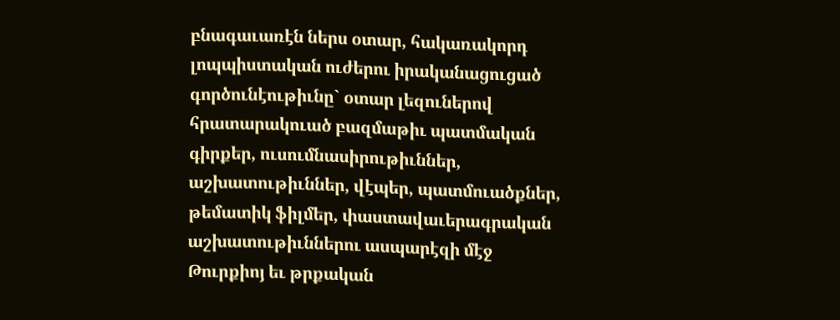բնագաւառէն ներս օտար, հակառակորդ լոպպիստական ուժերու իրականացուցած գործունէութիւնը` օտար լեզուներով հրատարակուած բազմաթիւ պատմական գիրքեր, ուսումնասիրութիւններ, աշխատութիւններ, վէպեր, պատմուածքներ, թեմատիկ ֆիլմեր, փաստավաւերագրական աշխատութիւններու ասպարէզի մէջ Թուրքիոյ եւ թրքական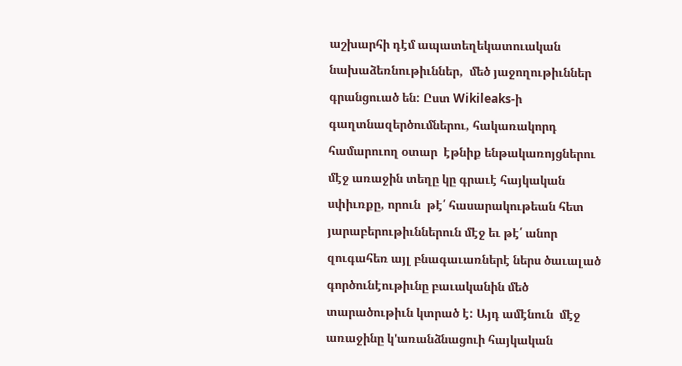աշխարհի դէմ ապատեղեկատուական նախաձեռնութիւններ,  մեծ յաջողութիւններ գրանցուած են: Ըստ Wikileaks-ի գաղտնազերծումներու, հակառակորդ համարուող օտար  էթնիք ենթակառոյցներու մէջ առաջին տեղը կը գրաւէ հայկական սփիւռքը, որուն  թէ՛ հասարակութեան հետ յարաբերութիւններուն մէջ եւ թէ՛ անոր զուգահեռ այլ բնագաւառներէ ներս ծաւալած գործունէութիւնը բաւականին մեծ տարածութիւն կտրած է: Այդ ամէնուն  մէջ առաջինը կ'առանձնացուի հայկական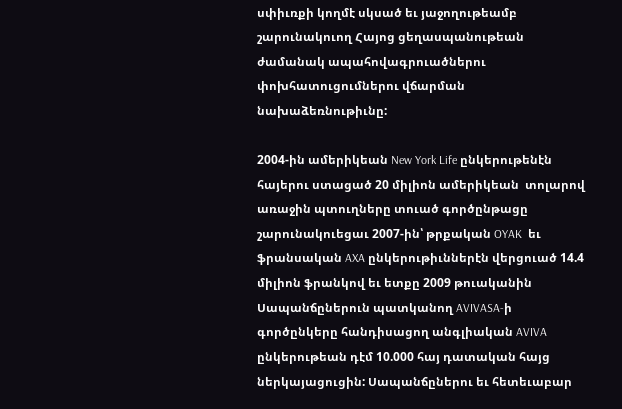սփիւռքի կողմէ սկսած եւ յաջողութեամբ շարունակուող Հայոց ցեղասպանութեան ժամանակ ապահովագրուածներու փոխհատուցումներու վճարման նախաձեռնութիւնը:

2004-ին ամերիկեան New York Life ընկերութենէն հայերու ստացած 20 միլիոն ամերիկեան  տոլարով առաջին պտուղները տուած գործընթացը շարունակուեցաւ 2007-ին՝ թրքական OYAK  եւ ֆրանսական AXA ընկերութիւններէն վերցուած 14.4 միլիոն ֆրանկով եւ ետքը 2009 թուականին Սապանճըներուն պատկանող AVIVASA-ի գործընկերը հանդիսացող անգլիական AVIVA ընկերութեան դէմ 10.000 հայ դատական հայց ներկայացուցին: Սապանճըներու եւ հետեւաբար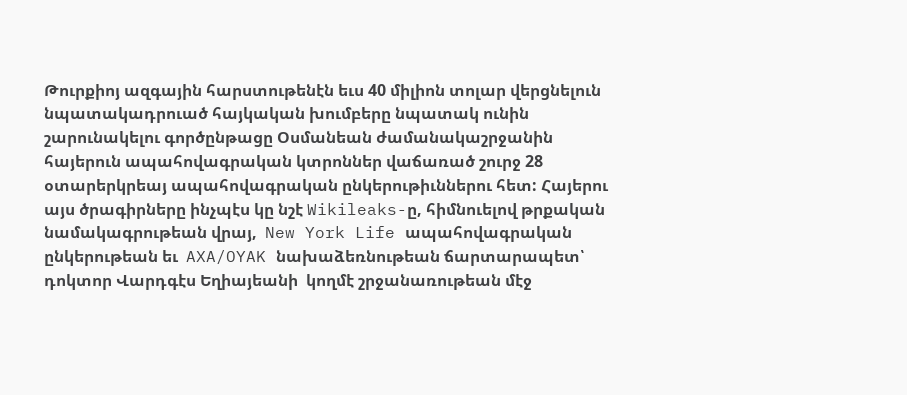Թուրքիոյ ազգային հարստութենէն եւս 40 միլիոն տոլար վերցնելուն նպատակադրուած հայկական խումբերը նպատակ ունին շարունակելու գործընթացը Օսմանեան ժամանակաշրջանին հայերուն ապահովագրական կտրոններ վաճառած շուրջ 28  օտարերկրեայ ապահովագրական ընկերութիւններու հետ: Հայերու այս ծրագիրները ինչպէս կը նշէ Wikileaks-ը, հիմնուելով թրքական նամակագրութեան վրայ,  New York Life ապահովագրական ընկերութեան եւ  AXA/OYAK նախաձեռնութեան ճարտարապետ՝ դոկտոր Վարդգէս Եղիայեանի  կողմէ շրջանառութեան մէջ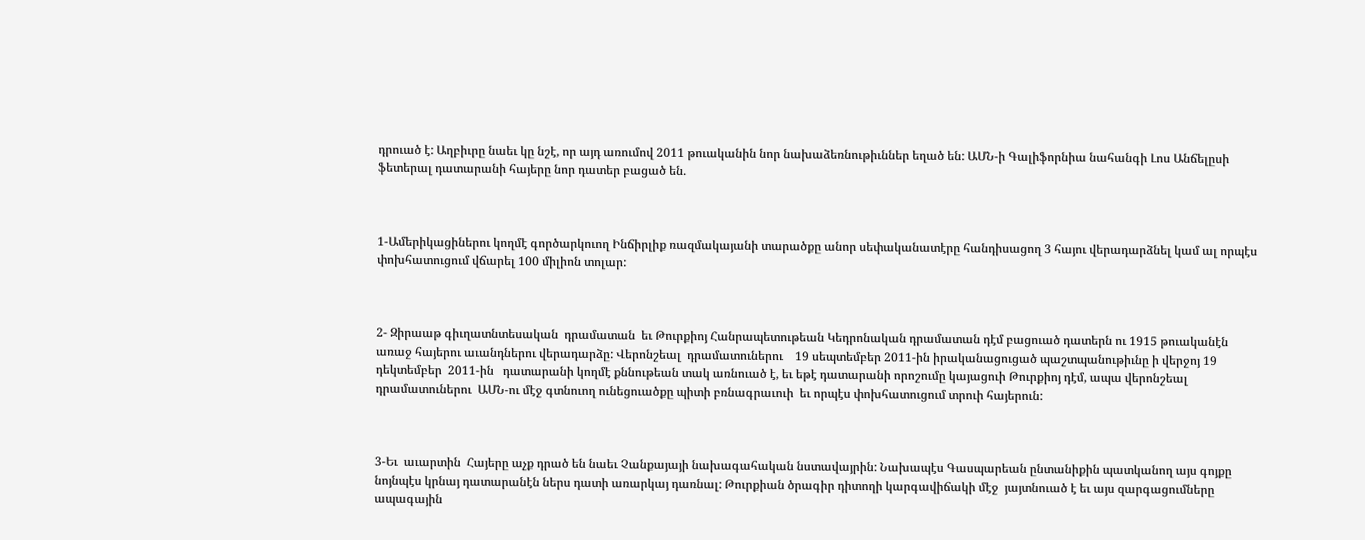դրուած է: Աղբիւրը նաեւ կը նշէ, որ այդ առումով 2011 թուականին նոր նախաձեռնութիւններ եղած են: ԱՄՆ-ի Գալիֆորնիա նահանգի Լոս Անճելըսի ֆետերալ դատարանի հայերը նոր դատեր բացած են.



1-Ամերիկացիներու կողմէ գործարկուող Ինճիրլիք ռազմակայանի տարածքը անոր սեփականատէրը հանդիսացող 3 հայու վերադարձնել կամ ալ որպէս փոխհատուցում վճարել 100 միլիոն տոլար:



2- Զիրաաթ գիւղատնտեսական  դրամատան  եւ Թուրքիոյ Հանրապետութեան Կեդրոնական դրամատան դէմ բացուած դատերն ու 1915 թուականէն առաջ հայերու աւանդներու վերադարձը: Վերոնշեալ  դրամատուներու    19 սեպտեմբեր 2011-ին իրականացուցած պաշտպանութիւնը ի վերջոյ 19 դեկտեմբեր  2011-ին   դատարանի կողմէ քննութեան տակ առնուած է, եւ եթէ դատարանի որոշումը կայացուի Թուրքիոյ դէմ, ապա վերոնշեալ դրամատուներու  ԱՄՆ-ու մէջ գտնուող ունեցուածքը պիտի բռնագրաւուի  եւ որպէս փոխհատուցում տրուի հայերուն:



3-Եւ  աւարտին  Հայերը աչք դրած են նաեւ Չանքայայի նախագահական նստավայրին: Նախապէս Գասպարեան ընտանիքին պատկանող այս գոյքը նոյնպէս կրնայ դատարանէն ներս դատի առարկայ դառնալ: Թուրքիան ծրագիր դիտողի կարգավիճակի մէջ  յայտնուած է եւ այս զարգացումները ապագային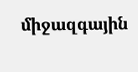միջազգային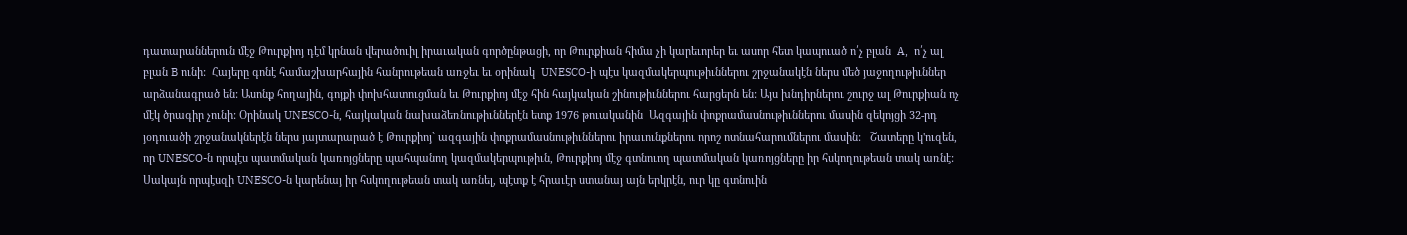դատարաններուն մէջ Թուրքիոյ դէմ կրնան վերածուիլ իրաւական գործընթացի, որ Թուրքիան հիմա չի կարեւորեր եւ ասոր հետ կապուած ո՛չ բլան  A,  ո՛չ ալ բլան B ունի:  Հայերը գոնէ համաշխարհային հանրութեան առջեւ եւ օրինակ  UNESCO-ի պէս կազմակերպութիւններու շրջանակէն ներս մեծ յաջողութիւններ արձանագրած են: Ասոնք հողային, գոյքի փոխհատուցման եւ Թուրքիոյ մէջ հին հայկական շինութիւններու հարցերն են: Այս խնդիրներու շուրջ ալ Թուրքիան ոչ մէկ ծրագիր չունի: Օրինակ UNESCO-ն, հայկական նախաձեռնութիւններէն ետք 1976 թուականին  Ազգային փոքրամասնութիւններու մասին զեկոյցի 32-րդ յօդուածի շրջանակներէն ներս յայտարարած է Թուրքիոյ` ազգային փոքրամասնութիւններու իրաւունքներու որոշ ոտնահարումներու մասին:   Շատերը կ'ուզեն, որ UNESCO-ն որպէս պատմական կառոյցները պահպանող կազմակերպութիւն, Թուրքիոյ մէջ գտնուող պատմական կառոյցները իր հսկողութեան տակ առնէ: Սակայն որպէսզի UNESCO-ն կարենայ իր հսկողութեան տակ առնել, պէտք է հրաւէր ստանայ այն երկրէն, ուր կը գտնուին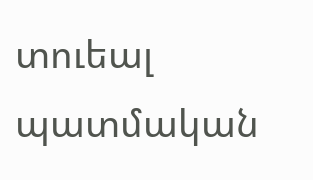տուեալ պատմական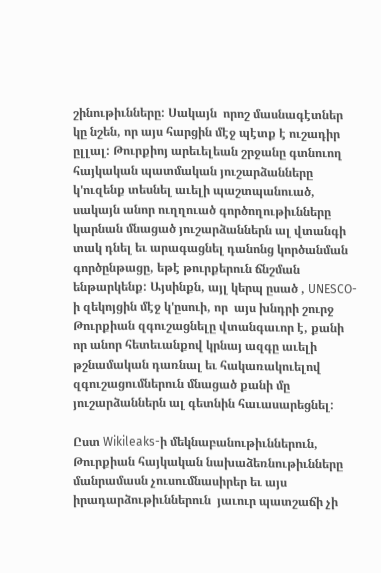շինութիւնները: Սակայն  որոշ մասնագէտներ կը նշեն, որ այս հարցին մէջ պէտք է ուշադիր ըլլալ: Թուրքիոյ արեւելեան շրջանը գտնուող հայկական պատմական յուշարձանները կ'ուզենք տեսնել աւելի պաշտպանուած, սակայն անոր ուղղուած գործողութիւնները կարնան մնացած յուշարձաններն ալ վտանգի տակ դնել եւ արագացնել դանոնց կործանման գործընթացը, եթէ թուրքերուն ճնշման ենթարկենք: Այսինքն, այլ կերպ ըսած , UNESCO-ի զեկոյցին մէջ կ'ըսուի, որ  այս խնդրի շուրջ Թուրքիան զգուշացնելը վտանգաւոր է, քանի որ անոր հետեւանքով կրնայ ազգը աւելի թշնամական դառնալ եւ հակառակուելով զգուշացումներուն մնացած քանի մը յուշարձաններն ալ գետնին հաւասարեցնել:

Ըստ Wikileaks-ի մեկնաբանութիւններուն,  Թուրքիան հայկական նախաձեռնութիւնները մանրամասն չուսումնասիրեր եւ այս իրադարձութիւններուն  յաւուր պատշաճի չի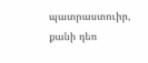պատրաստուիր, քանի դեռ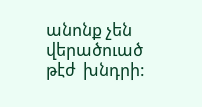անոնք չեն վերածուած  թէժ  խնդրի: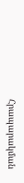Հրապարակման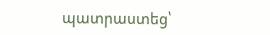պատրաստեց՝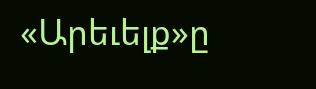«Արեւելք»ը